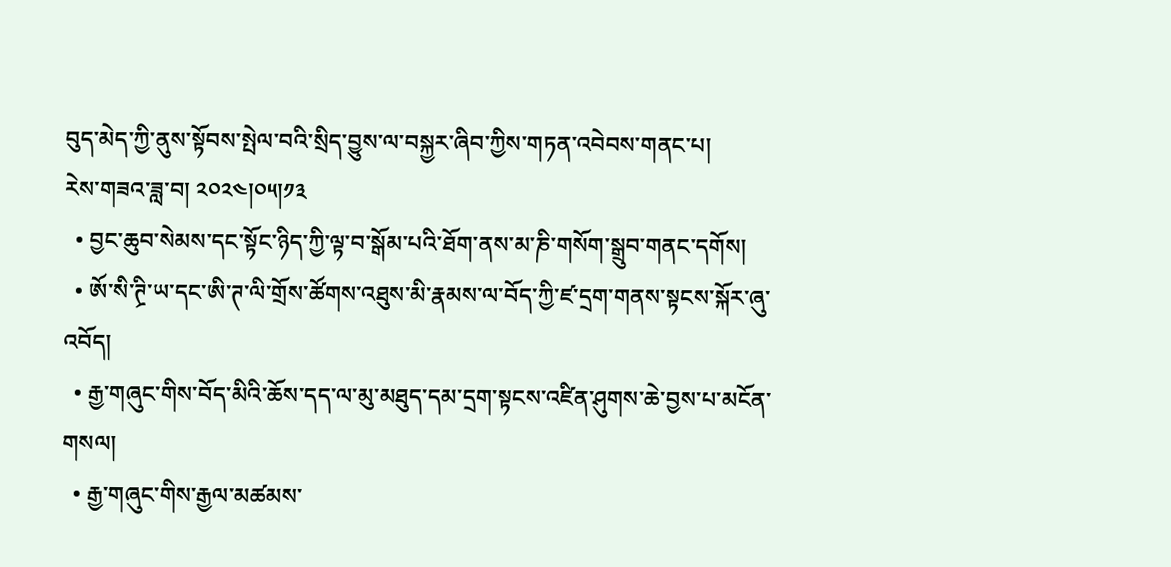བུད་མེད་ཀྱི་ནུས་སྟོབས་སྤེལ་བའི་སྲིད་བྱུས་ལ་བསྐྱར་ཞིབ་ཀྱིས་གཏན་འབེབས་གནང་པ།
རེས་གཟའ་ཟླ་བ། ༢༠༢༤།༠༥།༡༣
  • བྱང་ཆུབ་སེམས་དང་སྟོང་ཉིད་ཀྱི་ལྟ་བ་སྒོམ་པའི་ཐོག་ནས་མ་ཎི་གསོག་སྒྲུབ་གནང་དགོས།
  • ཨོ་སི་ཊྲི་ཡ་དང་ཨི་ཊ་ལི་གྲོས་ཚོགས་འཐུས་མི་རྣམས་ལ་བོད་ཀྱི་ཛ་དྲག་གནས་སྟངས་སྐོར་ཞུ་འབོད།
  • རྒྱ་གཞུང་གིས་བོད་མིའི་ཆོས་དད་ལ་མུ་མཐུད་དམ་དྲག་སྟངས་འཛིན་ཤུགས་ཆེ་བྱས་པ་མངོན་གསལ།
  • རྒྱ་གཞུང་གིས་རྒྱལ་མཚམས་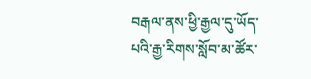བརྒལ་ནས་ཕྱི་རྒྱལ་དུ་ཡོད་པའི་རྒྱ་རིགས་སློབ་མ་ཚོར་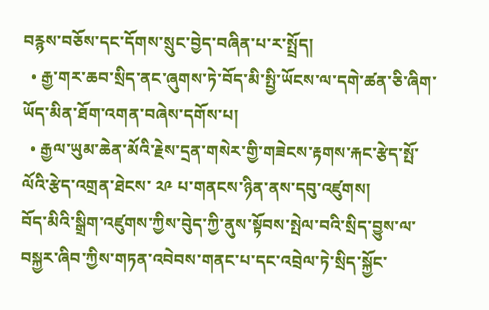བརྙས་བཅོས་དང་དོགས་སྲུང་བྱེད་བཞིན་པ་ར་སྤྲོད།
  • རྒྱ་གར་ཆབ་སྲིད་ནང་ཞུགས་ཏེ་བོད་མི་སྤྱི་ཡོངས་ལ་དགེ་ཚན་ཅི་ཞིག་ཡོད་མིན་ཐོག་འགན་བཞེས་དགོས་པ།
  • རྒྱལ་ཡུམ་ཆེན་མོའི་རྗེས་དྲན་གསེར་གྱི་གཟེངས་རྟགས་རྐང་རྩེད་སྤོ་ལོའི་རྩེད་འགྲན་ཐེངས་ ༢༩ པ་གནངས་ཉིན་ནས་དབུ་འཛུགས།
བོད་མིའི་སྒྲིག་འཛུགས་ཀྱིས་བེུད་ཀྱི་ནུས་སྟོབས་སྤེལ་བའི་སྲིད་བྱུས་ལ་བསྐྱར་ཞིབ་ཀྱིས་གཏན་འབེབས་གནང་པ་དང་འབྲེལ་ཏེ་སྲིད་སྐྱོང་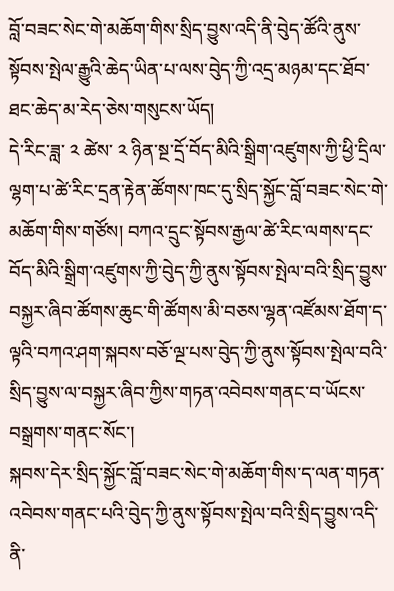བློ་བཟང་སེང་གེ་མཆོག་གིས་སྲིད་བྱུས་འདི་ནི་བེུད་ཚོའི་ནུས་སྟོབས་སྤེལ་རྒྱུའི་ཆེད་ཡིན་པ་ལས་བེུད་ཀྱི་འདྲ་མཉམ་དང་ཐོབ་ཐང་ཆེད་མ་རེད་ཅེས་གསུངས་ཡོད།
དེ་རིང་ཟླ་ ༢ ཚེས་ ༢ ཉིན་སྔ་དྲོ་བོད་མིའི་སྒྲིག་འཛུགས་ཀྱི་ཕྱི་དྲིལ་ལྷག་པ་ཚེ་རིང་དྲན་རྟེན་ཚོགས་ཁང་དུ་སྲིད་སྐྱོང་བློ་བཟང་སེང་གེ་མཆོག་གིས་གཙོས། བཀའ་དྲུང་སྟོབས་རྒྱལ་ཚེ་རིང་ལགས་དང་བོད་མིའི་སྒྲིག་འཛུགས་ཀྱི་བེུད་ཀྱི་ནུས་སྟོབས་སྤེལ་བའི་སྲིད་བྱུས་བསྐྱར་ཞིབ་ཚོགས་ཆུང་གི་ཚོགས་མི་བཅས་ལྷན་འཛོམས་ཐོག་ད་ལྟའི་བཀའ་ཤག་སྐབས་བཅོ་ལྔ་པས་བེུད་ཀྱི་ནུས་སྟོབས་སྤེལ་བའི་སྲིད་བྱུས་ལ་བསྐྱར་ཞིབ་ཀྱིས་གཏན་འབེབས་གནང་བ་ཡོངས་བསྒྲགས་གནང་སོང་།
སྐབས་དེར་སྲིད་སྐྱོང་བློ་བཟང་སེང་གེ་མཆོག་གིས་ད་ལན་གཏན་འབེབས་གནང་པའི་བེུད་ཀྱི་ནུས་སྟོབས་སྤེལ་བའི་སྲིད་བྱུས་འདི་ནི་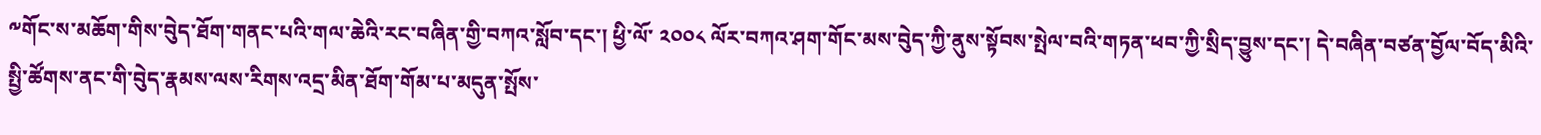༸གོང་ས་མཆོག་གིས་བེུད་ཐོག་གནང་པའི་གལ་ཆེའི་རང་བཞིན་གྱི་བཀའ་སློབ་དང་། ཕྱི་ལོ་ ༢༠༠༨ ལོར་བཀའ་ཤག་གོང་མས་བེུད་ཀྱི་ནུས་སྟོབས་སྤེལ་བའི་གཏན་ཕབ་ཀྱི་སྲིད་བྱུས་དང་། དེ་བཞིན་བཙན་བྱོལ་བོད་མིའི་སྤྱི་ཚོགས་ནང་གི་བེུད་རྣམས་ལས་རིགས་འདྲ་མིན་ཐོག་གོམ་པ་མདུན་སྤོས་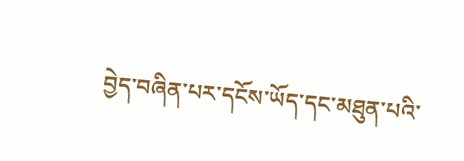བྱེད་བཞིན་པར་དངོས་ཡོད་དང་མཐུན་པའི་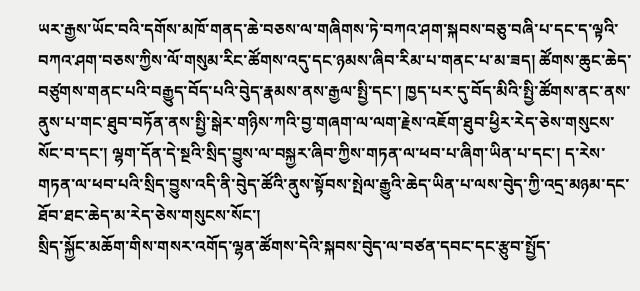ཡར་རྒྱས་ཡོང་བའི་དགོས་མཁོ་གནད་ཆེ་བཅས་ལ་གཞིགས་ཏེ་བཀའ་ཤག་སྐབས་བཅུ་བཞི་པ་དང་ད་ལྟའི་བཀའ་ཤག་བཅས་ཀྱིས་ལོ་གསུམ་རིང་ཚོགས་འདུ་དང་ཉམས་ཞིབ་རིམ་པ་གནང་པ་མ་ཟད། ཚོགས་ཆུང་ཆེད་བཙུགས་གནང་པའི་བརྒྱུད་བོད་པའི་བེུད་རྣམས་ནས་རྒྱལ་སྤྱི་དང་། ཁྱད་པར་དུ་བོད་མིའི་སྤྱི་ཚོགས་ནང་ནས་ནུས་པ་གང་ཐུབ་བཏོན་ནས་སྤྱི་སྒེར་གཉིས་ཀའི་བྱ་གཞག་ལ་ལག་རྗེས་འཇོག་ཐུབ་ཕྱིར་རེད་ཅེས་གསུངས་སོང་བ་དང་། ལྷག་དོན་དེ་སྔའི་སྲིད་བྱུས་ལ་བསྐྱར་ཞིབ་ཀྱིས་གཏན་ལ་ཕབ་པ་ཞིག་ཡིན་པ་དང་། ད་རེས་གཏན་ལ་ཕབ་པའི་སྲིད་བྱུས་འདི་ནི་བེུད་ཚོའི་ནུས་སྟོབས་སྤེལ་རྒྱུའི་ཆེད་ཡིན་པ་ལས་བེུད་ཀྱི་འདྲ་མཉམ་དང་ཐོབ་ཐང་ཆེད་མ་རེད་ཅེས་གསུངས་སོང་།
སྲིད་སྐྱོང་མཆོག་གིས་གསར་འགོད་ལྷན་ཚོགས་དེའི་སྐབས་བེུད་ལ་བཙན་དབང་དང་རྩུབ་སྤྱོད་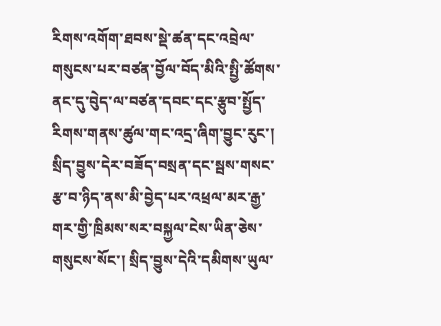རིགས་འགོག་ཐབས་སྡེ་ཚན་དང་འབྲེལ་གསུངས་པར་བཙན་བྱོལ་བོད་མིའི་སྤྱི་ཚོགས་ནང་དུ་བེུད་ལ་བཙན་དབང་དང་རྩུབ་སྤྱོད་རིགས་གནས་ཚུལ་གང་འདྲ་ཞིག་བྱུང་རུང་། སྲིད་བྱུས་དེར་བཟོད་བསྲན་དང་སྦས་གསང་རྩ་བ་ཉིད་ནས་མི་བྱེད་པར་འཕྲལ་མར་རྒྱ་གར་གྱི་ཁྲིམས་སར་བསྐྱལ་ངེས་ཡིན་ཅེས་གསུངས་སོང་། སྲིད་བྱུས་དེའི་དམིགས་ཡུལ་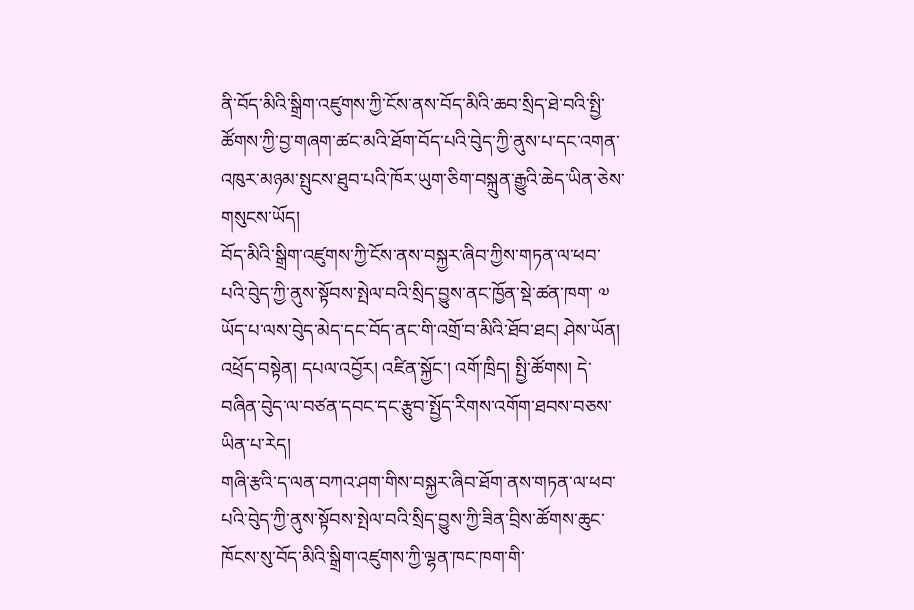ནི་བོད་མིའི་སྒྲིག་འཛུགས་ཀྱི་ངོས་ནས་བོད་མིའི་ཆབ་སྲིད་ཐེ་བའི་སྤྱི་ཚོགས་ཀྱི་བྱ་གཞག་ཚང་མའི་ཐོག་བོད་པའི་བེུད་ཀྱི་ནུས་པ་དང་འགན་འཁུར་མཉམ་སྤུངས་ཐུབ་པའི་ཁོར་ཡུག་ཅིག་བསྐྲུན་རྒྱུའི་ཆེད་ཡིན་ཅེས་གསུངས་ཡོད།
བོད་མིའི་སྒྲིག་འཛུགས་ཀྱི་ངོས་ནས་བསྐྱར་ཞིབ་ཀྱིས་གཏན་ལ་ཕབ་པའི་བེུད་ཀྱི་ནུས་སྟོབས་སྤེལ་བའི་སྲིད་བྱུས་ནང་ཁྱོན་སྡེ་ཚན་ཁག་ ༧ ཡོད་པ་ལས་བེུད་མེད་དང་བོད་ནང་གི་འགྲོ་བ་མིའི་ཐོབ་ཐང། ཤེས་ཡོན། འཕྲོད་བསྟེན། དཔལ་འབྱོར། འཛིན་སྐྱོང་། འགོ་ཁྲིད། སྤྱི་ཚོགས། དེ་བཞིན་བེུད་ལ་བཙན་དབང་དང་རྩུབ་སྤྱོད་རིགས་འགོག་ཐབས་བཅས་ཡིན་པ་རེད།
གཞི་རྩའི་ད་ལན་བཀའ་ཤག་གིས་བསྐྱར་ཞིབ་ཐོག་ནས་གཏན་ལ་ཕབ་པའི་བེུད་ཀྱི་ནུས་སྟོབས་སྤེལ་བའི་སྲིད་བྱུས་ཀྱི་ཟིན་བྲིས་ཚོགས་ཆུང་ཁོངས་སུ་བོད་མིའི་སྒྲིག་འཛུགས་ཀྱི་ལྷན་ཁང་ཁག་གི་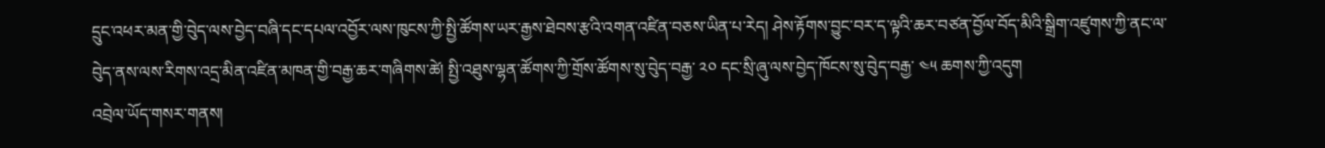དྲུང་འཕར་མན་གྱི་བེུད་ལས་བྱེད་བཞི་དང་དཔལ་འབྱོར་ལས་ཁུངས་ཀྱི་སྤྱི་ཚོགས་ཡར་རྒྱས་ཐེབས་རྩའི་འགན་འཛིན་བཅས་ཡིན་པ་རེད། ཤེས་རྟོགས་བྱུང་བར་ད་ལྟའི་ཆར་བཙན་བྱོལ་བོད་མིའི་སྒྲིག་འཛུགས་ཀྱི་ནང་ལ་བེུད་ནས་ལས་རིགས་འདྲ་མིན་འཛིན་མཁན་གྱི་བརྒྱ་ཆར་གཞིགས་ཚེ། སྤྱི་འཐུས་ལྷན་ཚོགས་ཀྱི་གྲོས་ཚོགས་སུ་བེུད་བརྒྱ་ ༢༠ དང་སྲི་ཞུ་ལས་བྱེད་ཁོངས་སུ་བེུད་བརྒྱ་ ༤༥ ཆགས་ཀྱི་འདུག
འབྲེལ་ཡོད་གསར་གནས།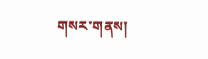གསར་གནས།